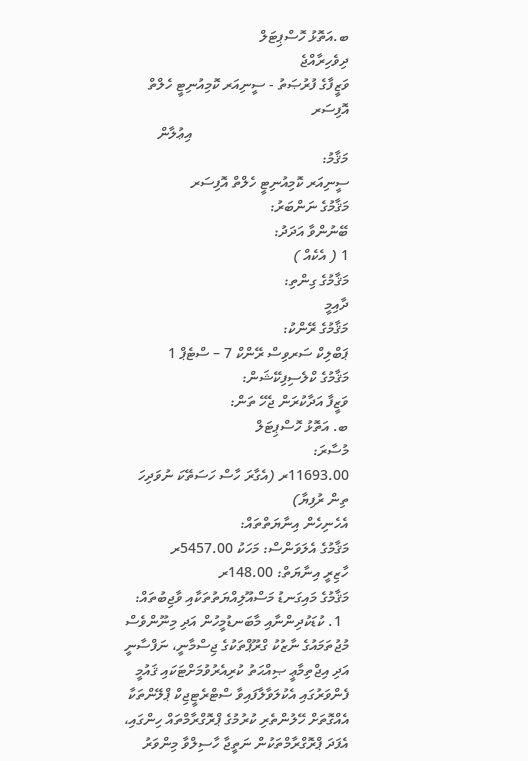ބ.އަތޮޅު ހޮސްޕިޓަލް
ދިވެހިރާއްޖެ
ވަޒީފާގެ ފުރުޞަތު - ސީނިއަރ ކޮމިއުނިޓީ ހެލްތް އޮފިސަރ
                                           އިޢުލާން
މަޤާމު:
ސީނިއަރ ކޮމިއުނިޓީ ހެލްތް އޮފިސަރ
މަޤާމުގެ ނަންބަރު:
ބޭނުންވާ އަދަދު:
1 ( އެކެއް )
މަޤާމުގެ ގިންތި:
ދާއިމީ
މަޤާމުގެ ރޭންކު:
ޕަބްލިކް ސަރވިސް ރޭންކް 7 – ސްޓެޕް 1
މަޤާމުގެ ކްލެސިފިކޭޝަން:
ވަޒީފާ އަދާކުރަން ޖެހޭ ތަން:
ބ. އަތޮޅު ހޮސްޕިޓަލް
މުސާރަ:
11693.00ރ (އެގާރަ ހާސް ހަސަތޭކަ ނުވަދިހަ ތިން ރުފިޔާ)
އެހެނިހެން އިނާޔަތްތައް:
މަޤާމުގެ އެލަވަންސް: މަހަކު 5457.00ރ
ހާޒިރީ އިނާޔަތް: 148.00ރ
މަޤާމުގެ މައިގަނޑު މަސްއޫލިއްޔަތުތަކާއި ވާޖިބުތައް:
  1. ކުޑަކުދިންނާއި މާބަނޑުމީހުން އަދި މިނޫންވެސް މުޖުތަމައުގެ ނާޒުކު ގްރޫޕްތަކުގެ ޖިސްމާނީ، ނަފްސާނީ އަދި އިޖްތިމާޢީ ޞިއްޙަތު ކުރިއެރުވުމަށްޓަކައި ޤައުމީ ފެންވަރުގައި އެކުލަވާލާފައިވާ ސްޓްރެޓީޖިކް ޕްލޭންތަކާ އެއްގޮތަށް ހޭލުންތެރި ކުރުމުގެ ޕްރޮގްރާމްތައް ހިންގައި، އެފަދަ ޕްރޮގްރާމްތަކުން ނަތީޖާ ހާސިލްވާ މިންވަރު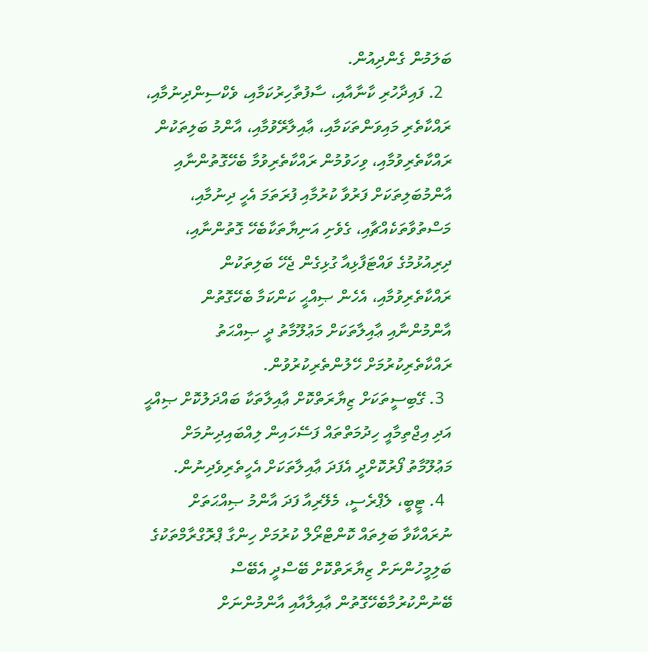ބަލަމުން ގެންދިއުން.
  2. ފައިދާހުރި ކާނާއާއި، ސާފުތާހިރުކަމާއި، ވެކްސިންދިނުމާއި، ރައްކާތެރި މައިވަންތަކަމާއި، ޢާއިލާރޭވުމާއި، އާންމު ބަލިތަކުން ރައްކާތެރިވުމާއި، ވިހަވުމުން ރައްކާތެރިވުމާ ބެހޭގޮތުންނާއި އާންމުބަލިތަކަށް ފަރުވާ ކުރުމާއި ފުރަތަމަ އެހީ ދިނުމާއި، މަސްތުވާތަކެއްޗާއި، ގެވެށި އަނިޔާތަކާބެހޭ ގޮތުންނާއި، ދިރިއުޅުމުގެ ވައްޓަފާޅިއާ ގުޅިގެން ޖެހޭ ބަލިތަކުން ރައްކާތެރިވުމާއި، އެހެން ޞިއްޙީ ކަންކަމާ ބެހޭގޮތުން އާންމުންނާއި ޢާއިލާތަކަށް މަޢުލޫމާތު ދީ ޞިއްޙަތު ރައްކާތެރިކުރުމަށް ހޭލުންތެރިކުރުވުން.
  3. ގޭބިސީތަކަށް ޒިޔާރަތްކޮށް ޢާއިލާތަކާ ބައްދަލުކޮށް ޞިއްޙީ އަދި އިޖްތިމާއީ ހިދުމަތްތައް ފަސޭހައިން ލިއްބައިދިނުމަށް މަޢުލޫމާތު ފޯރުކޮށްދީ އެފަދަ ޢާއިލާތަކަށް އެހީތެރިވެދިނުން.
  4. ޓީބީ، ލެޕްރެސީ، މެލޭރިއާ ފަދަ އާންމު ޞިއްޙަތަށް ނުރައްކާވާ ބަލިތައް ކޮންޓްރޯލް ކުރުމަށް ހިންގާ ޕްރޮގްރާމްތަކުގެ ބަލިމީހުންނަށް ޒިޔާރަތްކޮށް ބޭސްދީ އެބޭސް ބޭނުންކުރުމާބެހޭގޮތުން ޢާއިލާއާއި އާންމުންނަށް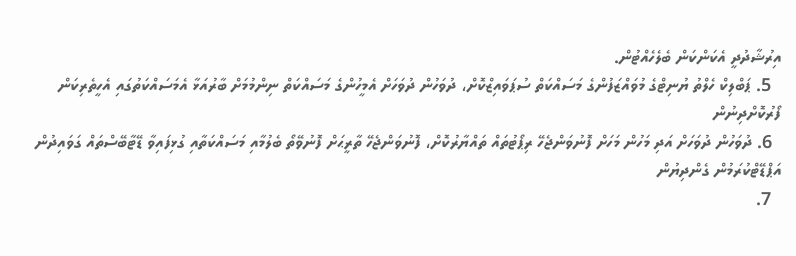އިރުޝާދުދީ އެކަންކަން ބެލެހެއްޓުން.
  5. ޕަބްލިކް ހެލްތު ޔުނިޓްގެ މުވައްޒަފުންގެ މަސައްކަތް ސުޕަވައިޒްކޮށް، ދުވަހުން ދުވަހަށް އެމީހުންގެ މަސައްކަތް ނިންމުމަށް ބާރުއަޅާ އެމަސައްކަތުގައި އެހީތެރިކަން ފޯރުކޮށްދިނުން
  6. ދުވަހުން ދުވަހަށް އަދި މަހުން މަހަށް ފޮނުވަންޖެހޭ ރިޕޯޓުތައް ތައްޔާރުކޮށް، ފޮނުވަންޖެހޭ ތާރީޙަށް ފޮނުވޭތޯ ބެލުމާއި މަސައްކަތާއި ގުޅިފައިވާ ޑޭޓާބޭސްތައް ގަވައިދުން އަޕްޑޭޓްކުރަމުން ގެންދިޔުން
  7.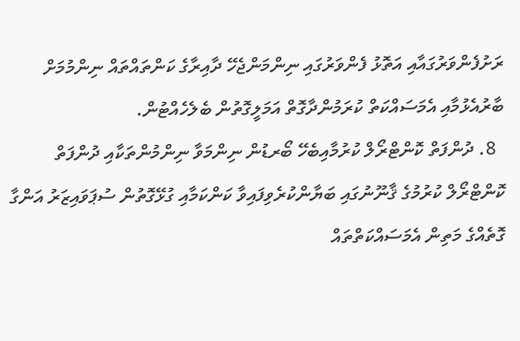ރަށުފެންވަރުގައާއި އަތޮޅު ފެންވަރުގައި ނިންމަންޖެހޭ ދާއިރާގެ ކަންތައްތައް ނިންމުމަށް ބާރުއެޅުމާއި އެމަސައްކަތް ކުރަމުންދާގޮތް އަމަލީގޮތުން ބެލެހެއްޓުން.
  8. ދުންފަތް ކޮންޓްރޯލް ކުރުމާއިބެހޭ ބޯރޑުން ނިންމަވާ ނިންމުންތަކާއި ދުންފަތް ކޮންޓްރޯލް ކުރުމުގެ ޤާނޫނުގައި ބަޔާންކުރެވިފައިވާ ކަންކަމާއި ގުޅޭގޮތުން ސުޕަވައިޒަރު އަންގާ ގޮތެއްގެ މަތިން އެމަސައްކަތްތައް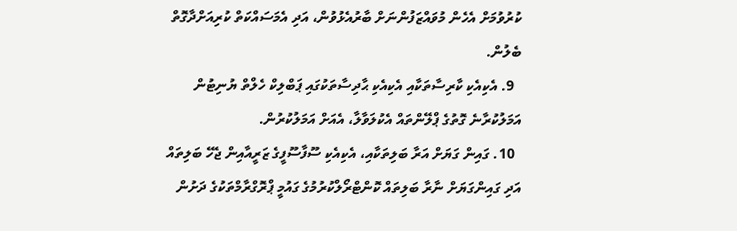ކުރުވުމަށް އެހެން މުވައްޒަފުންނަށް ބާރުއެޅުވުން، އަދި އެމަސައްކަތް ކުރިއަށްދާގޮތް ބެލުން.
  9. އެކިއެކި ކާރިސާތަކާއި އެކިއެކި ޙާދިސާތަކުގައި ޕަބްލިކް ހެލްތް ޔުނިޓުން އަމަލުކުރާނެ ގޮތުގެ ޕްލޭންތައް އެކުލަވާލާ، އެއަށް އަމަލުކުރުން.
  10. ގައިން ގަޔަށް އަރާ ބަލިތަކާއި، އެކިއެކި ސޫފާސޫފީގެ ޒަރީއާއިން ޖެހޭ ބަލިތައް އަދި ގައިންގަޔަށް ނާރާ ބަލިތައް ކޮންޓްރޯލްކުރުމުގެ ގައުމީ ޕްރޮގްރާމްތަކުގެ ދަށުން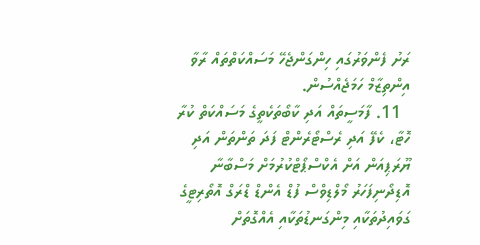ރަށު ފެންވަރުގައި ހިންގަންޖެހޭ މަސައްކަތްތައް ރާވާ އިންތިޒާމް ހަމަޖެއްސުން.
  11. ފާމަސީތައް އަދި ކާބޯތަކެތީގެ މަސައްކަތް ކުރާ ހޮޓާ، ކެފޭ އަދި ރެސްޓޯރެންޓް ފަދަ ތަންތަން އަދި ޔޫރަޕިއަން އަށް އެކްސްޕޯޓްކުރުމަށް މަސްބާނާ އޮޑިދޯނިފަހަރު މޯލްޑިވްސް ފުޑް އެންޑް ޑްރަގް އޮތޯރިޓީގެ ގަވައިދުތަކާއި މިންގަނޑުތަކާއި އެއްގޮތަށް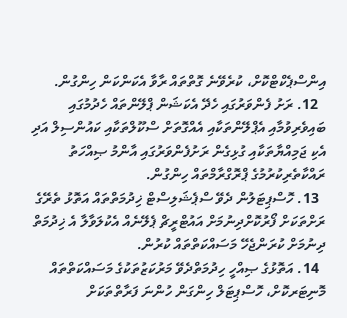އިންސްޕެކްޓްކޮށް، ކުރެވޭނެ ގޮތްތައް ރާވާ އެކަންކަން ހިންގުން.
  12. ރަށު ފެންވަރުގައި ހެދޭ އެކަޝަން ޕްލޭންތައް ހެދުމުގައި ބައިވެރިވުމާއި އެޕްލޭންތަކާއި އެއްގޮތަށް ސްކޫލްތަކާއި ކައުންސިލް އަދި އެކި ޖަމިއްޔާތަކާއި ގުޅިގެން ރަށުފެންވަރުގައި އާންމު ޞިއްހަތު ރައްކާތެރިކުރުމުގެ ޕްރޮގްރާމްތައް ހިންގުން.
  13. ހޮސްޕިޓަލުން ދެވޭ ސްޕެޝަލިސްޓް ޚިދުމަތްތައް އަތޮޅު ތެރޭގެ ރަށްތަކަށް ފޯރުކޮށްދިނުމަށް އައުޓްރީޗް ޕެލޭނެއް އެކުލަވާލާ އެ ޚިދުމަތް ދިނުމަށް ކުރަންޖެހޭ މަސައްކަތްތައް ކުރުން.
  14. އަތޮޅުގެ ޞިއްހީ ހިދުމަތްދެވޭ މަރުކަޒުތަކުގެ މަސައްކަތްތައް މޮނިޓަރކޮށް، ހޮސްޕިޓަލް ހިންގަން ހުންނަ ފަރާތްތަކަށް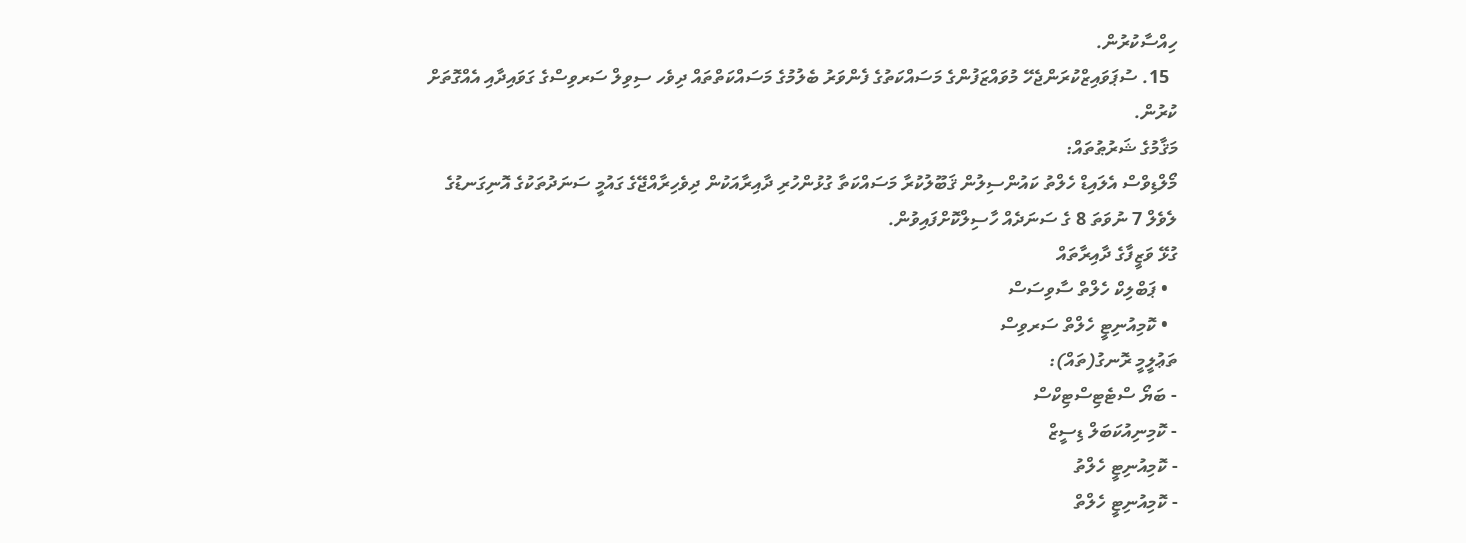ހިއްސާކުރުން.
  15. ސުޕަވައިޒްކުރަންޖެހޭ މުވައްޒަފުންގެ މަސައްކަތުގެ ފެންވަރު ބެލުމުގެ މަސައްކަތްތައް ދިވެހ ސިވިލް ސަރވިސްގެ ގަވައިދާއި އެއްގޮތަށް ކުރުން.
މަޤާމުގެ ޝަރުޠުތައް:
މޯލްޑިވްސް އެލައިޑް ހެލްތު ކައުންސިލުން ޤަބޫލުކުރާ މަސައްކަތާ ގުޅުންހުރި ދާއިރާއަކުން ދިވެހިރާއްޖޭގެ ގައުމީ ސަނަދުތަކުގެ އޮނިގަނޑުގެ ލެވެލް 7 ނުވަތަ 8 ގެ ސަނަދެއް ހާސިލްކޮށްފައިވުން.
ގުޅޭ ވަޒީފާގެ ދާއިރާތައް
  • ޕަބްލިކް ހެލްތް ސާވިސަސް
  • ކޮމިއުނިޓީ ހެލްތް ސަރވިސް
ތަޢުލީމީ ރޮނގު(ތައް):
- ބަޔޯ ސްޓެޓިސްޓިކްސް
- ކޮމިނިއުކަބަލް ޑިސީޒް
- ކޮމިއުނިޓީ ހެލްތު
- ކޮމިއުނިޓީ ހެލްތް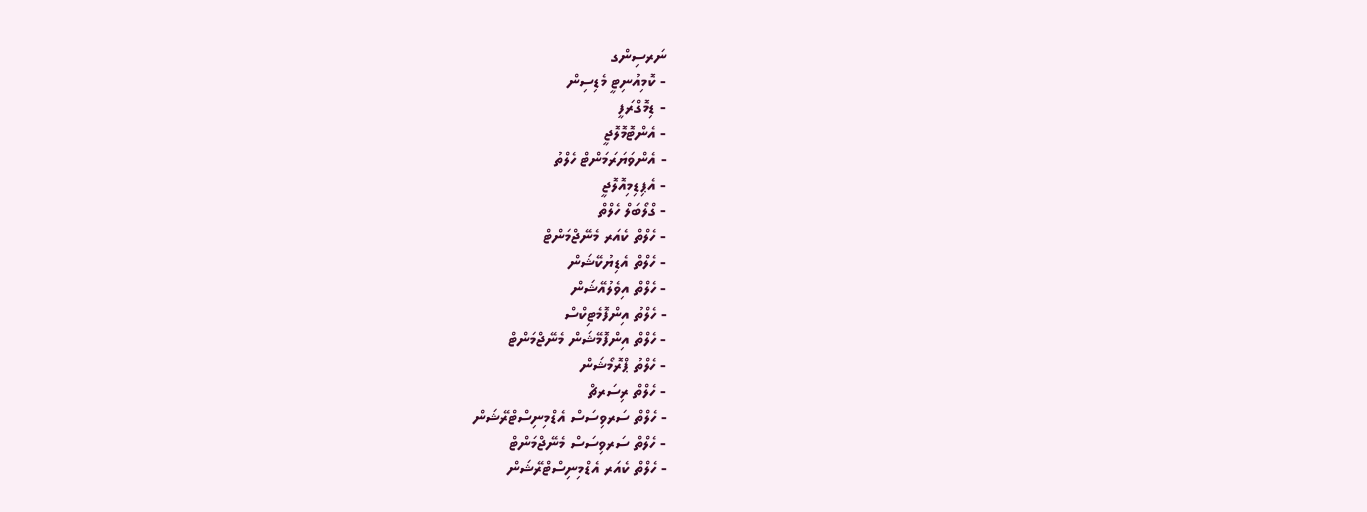ނަރސިންގ
- ކޮމިއުނިޓީ މެޑިސިން
- ޑިމޮގްރަފީ
- އެންޓޮމޮލޮޖީ
- އެންވަޔަރަމަންޓް ހެލްތު
- އެޕިޑިމިއޮލޮޖީ
- ގްލޯބަލް ހެލްތް
- ހެލްތް ކެއަރ މެނޭޖްމަންޓް
- ހެލްތް އެޑިޔުކޭޝަން
- ހެލްތް އިވެލުއޭޝަން
- ހެލްތު އިންފޮމެޓިކްސް
- ހެލްތް އިންފޮމޭޝަން މެނޭޖްމަންޓް
- ހެލްތު ޕްރޮމޯޝަން
- ހެލްތް ރިސަރޗް
- ހެލްތް ސަރވިސަސް އެޑްމިނިސްޓްރޭޝަން
- ހެލްތް ސަރވިސަސް މެނޭޖްމަންޓް
- ހެލްތް ކެއަރ އެޑްމިނިސްޓްރޭޝަން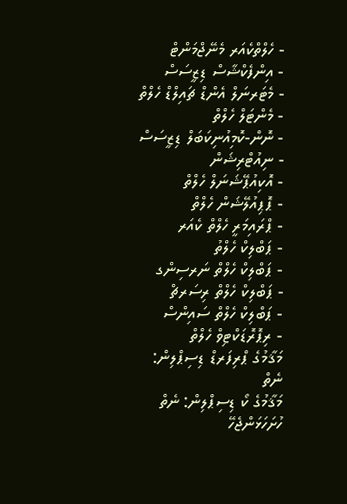- ހެލްތްކެއަރ މެނޭޖްމަންޓް
- އިންފެކްޝާސް ޑިޒީސަސް
- މެޓަރނަލް އެންޑް ޗައިލްޑް ހެލްތް
- މެންޓަލް ހެލްތް
- ނޮން-ކޮމިއުނިކަބަލް ޑިޒީސަސް
- ނިއުޓްރިޝަން
- އޮކިއުޕޭޝަނަލް ހެލްތް
- ޕޮޕިއުލޭޝަން ހެލްތް
- ޕްރައިމަރީ ހެލްތް ކެއަރ
- ޕަބްލިކް ހެލްތު
- ޕަބްލިކް ހެލްތް ނަރސިންގ
- ޕަބްލިކް ހެލްތް ރިސަރޗް
- ޕަބްލިކް ހެލްތް ސައިންސް
- ރިޕޮރޮޑަކްޓިވް ހެލްތް
މަޤާމުގެ ޕްރިފަރޑް ޑިސިޕްލިން: ނެތް
މަޤާމުގެ ކޯ ޑިސިޕްލިން: ނެތް
ހުށަހަޅަންޖެހޭ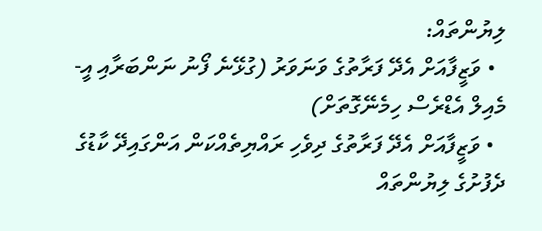ލިޔުންތައް:
  • ވަޒީފާއަށް އެދޭ ފަރާތުގެ ވަނަވަރު (ގުޅޭނެ ފޯނު ނަންބަރާއި އީ-މެއިލް އެޑްރެސް ހިމެނޭގޮތަށް)
  • ވަޒީފާއަށް އެދޭ ފަރާތުގެ ދިވެހި ރައްޔިތެއްކަން އަންގައިދޭ ކާޑުގެ ދެފުށުގެ ލިޔުންތައް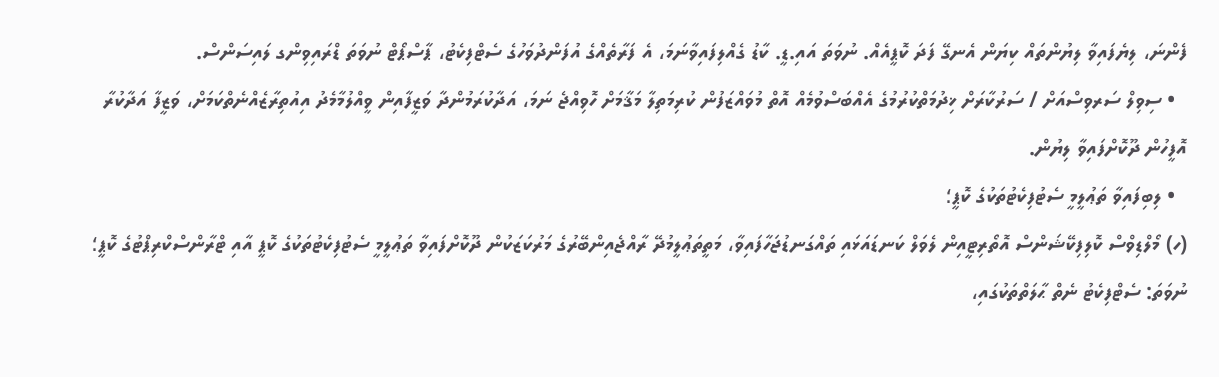ފެންނަ، ލިޔެފައިވާ ލިޔުންތައް ކިޔަން އެނގޭ ފަދަ ކޮޕީއެއް. ނުވަތަ އައި.ޑީ. ކާޑު ގެއްލިފައިވާނަމަ، އެ ފަރާތެއްގެ އުފަންދުވަހުގެ ސެޓްފިކެޓު، ޕާސްޕޯޓް ނުވަތަ ޑްރައިވިންގ ލައިސަންސް.
  • ސިވިލް ސަރވިސްއަށް / ސަރުކާރަށް ޚިދުމަތްކުރުމުގެ އެއްބަސްވުމެއް އޮތް މުވައްޒަފުން ކުރިމަތިލާ މަޤާމަށް ހޮވިއްޖެ ނަމަ، އަދާކުރަމުންދާ ވަޒީފާއިން ވީއްލުމާމެދު އިއުތިރާޒެއްނެތްކަމަށް، ވަޒީފާ އަދާކުރާ އޮފީހުން ދޫކޮށްފައިވާ ލިޔުން.
  • ލިބިފައިވާ ތަޢުލީމީ ސެޓުފިކެޓުތަކުގެ ކޮޕީ؛
(ހ) މޯލްޑިވްސް ކޮލިފިކޭޝަންސް އޮތޯރިޓީއިން ލެވަލް ކަނޑައަޅައި ތައްގަނޑުޖަހާފައިވާ، މަތީތަޢުލީމުދޭ ރާއްޖެއިންބޭރުގެ މަރުކަޒަކުން ދޫކޮށްފައިވާ ތަޢުލީމީ ސެޓުފިކެޓުތަކުގެ ކޮޕީ އާއި ޓްރާންސްކްރިޕްޓުގެ ކޮޕީ؛ ނުވަތަ: ސެޓްފިކެޓު ނެތް ޙާލަތްތަކުގައި،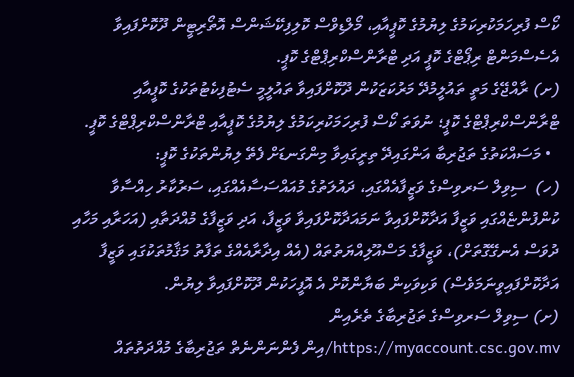ކޯސް ފުރިހަމަކުރިކަމުގެ ލިޔުމުގެ ކޮޕީއާއި، މޯލްޑިވްސް ކޮލިފިކޭޝަންސް އޮތޯރިޓީން ދޫކޮށްފައިވާ އެސެސްމަންޓް ރިޕޯޓްގެ ކޮޕީ އަދި ޓްރާންސްކްރިޕްޓްގެ ކޮޕީ.
(ށ) ރާއްޖޭގެ މަތީ ތައުލީމުދޭ މަރުކަޒަކުން ދޫކޮށްފައިވާ ތައުލީމީ ސެޓުފިކެޓުތަކުގެ ކޮޕީއާއި ޓްރާންސްކްރިޕްޓްގެ ކޮޕީ؛ ނުވަތަ ކޯސް ފުރިހަމަކުރިކަމުގެ ލިޔުމުގެ ކޮޕީއާއި ޓްރާންސްކްރިޕްޓްގެ ކޮޕީ.
  • މަސައްކަތުގެ ތަޖުރިބާ އަންގައިދޭ ތިރީގައިވާ މިންގަނޑަށް ފެތޭ ލިޔުންތަކުގެ ކޮޕީ:
(ހ)  ސިވިލް ސަރވިސްގެ ވަޒީފާއެއްގައި، ދައުލަތުގެ މުއައްސަސާއެއްގައި، ސަރުކާރު ހިއްސާވާ ކުންފުންޏެއްގައި ވަޒީފާ އަދާކޮށްފައިވާ ނަމައަދާކޮށްފައިވާ ވަޒީފާ، އަދި ވަޒީފާގެ މުއްދަތާއި (އަހަރާއި މަހާއި ދުވަސް އެނގޭގޮތަށް)، ވަޒީފާގެ މަސްއޫލިއްޔަތުތައް (އެއް އިދާރާއެއްގެ ތަފާތު މަޤާމުތަކުގައި ވަޒީފާ އަދާކޮށްފައިވީނަމަވެސް) ވަކިވަކިން ބަޔާންކޮށް އެ އޮފީހަކުން ދޫކޮށްފައިވާ ލިޔުން.
(ށ) ސިވިލް ސަރވިސްގެ ތަޖުރިބާގެ ތެރެއިން https://myaccount.csc.gov.mv/އިން ފެންނަންނެތް ތަޖުރިބާގެ މުއްދަތުތައް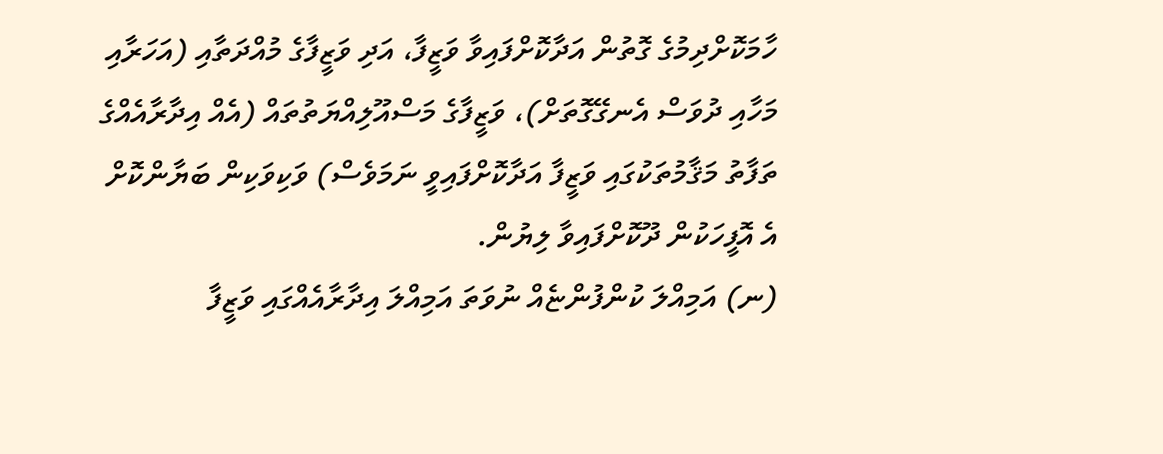ހާމަކޮށްދިމުގެ ގޮތުން އަދާކޮށްފައިވާ ވަޒީފާ، އަދި ވަޒީފާގެ މުއްދަތާއި (އަހަރާއި މަހާއި ދުވަސް އެނގޭގޮތަށް)، ވަޒީފާގެ މަސްއޫލިއްޔަތުތައް (އެއް އިދާރާއެއްގެ ތަފާތު މަޤާމުތަކުގައި ވަޒީފާ އަދާކޮށްފައިވީ ނަމަވެސް) ވަކިވަކިން ބަޔާންކޮށް އެ އޮފީހަކުން ދޫކޮށްފައިވާ ލިޔުން.
(ނ) އަމިއްލަ ކުންފުންޏެއް ނުވަތަ އަމިއްލަ އިދާރާއެއްގައި ވަޒީފާ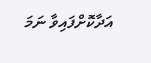އަދާކޮށްފައިވާ ނަމަ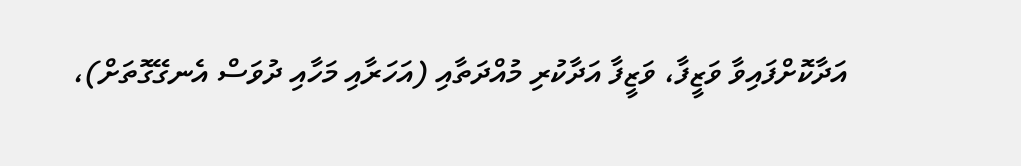އަދާކޮށްފައިވާ ވަޒީފާ، ވަޒީފާ އަދާކުރި މުއްދަތާއި (އަހަރާއި މަހާއި ދުވަސް އެނގޭގޮތަށް)،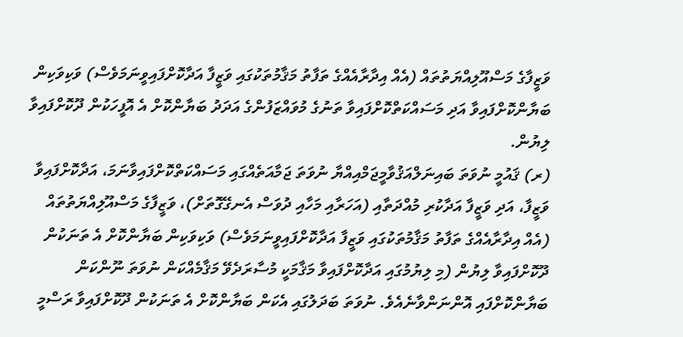ވަޒީފާގެ މަސްއޫލިއްޔަތުތައް (އެއް އިދާރާއެއްގެ ތަފާތު މަޤާމުތަކުގައި ވަޒީފާ އަދާކޮށްފައިވީނަމަވެސް) ވަކިވަކިން ބަޔާންކޮށްފައިވާ އަދި މަސައްކަތްކޮށްފައިވާ ތަނުގެ މުވައްޒަފުންގެ އަދަދު ބަޔާންކޮށް އެ އޮފީހަކުން ދޫކޮށްފައިވާ ލިޔުން.
(ރ) ޤައުމީ ނުވަތަ ބައިނަލްއަޤުވާމީޖަމްއިއްޔާ ނުވަތަ ޖަމާއަތެއްގައި މަސައްކަތްކޮށްފައިވާނަމަ، އަދާކޮށްފައިވާ ވަޒީފާ، އަދި ވަޒީފާ އަދާކުރި މުއްދަތާއި (އަހަރާއި މަހާއި ދުވަސް އެނގޭގޮތަށް)، ވަޒީފާގެ މަސްއޫލިއްޔަތުތައް (އެއް އިދާރާއެއްގެ ތަފާތު މަޤާމުތަކުގައި ވަޒީފާ އަދާކޮށްފައިވީނަމަވެސް) ވަކިވަކިން ބަޔާންކޮށް އެ ތަނަކުން ދޫކޮށްފައިވާ ލިޔުން (މި ލިޔުމުގައި އަދާކޮށްފައިވާ މަޤާމަކީ މުސާރަދެވޭ މަޤާމެއްކަން ނުވަތަ ނޫންކަން ބަޔާންކޮށްފައި އޮންނަންވާނެއެވެ. ނުވަތަ ބަދަލުގައި އެކަން ބަޔާންކޮށް އެ ތަނަކުން ދޫކޮށްފައިވާ ރަސްމީ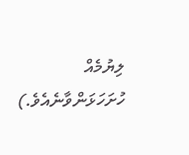ލިޔުމެއް ހުށަހަޅަންވާނެއެވެ.)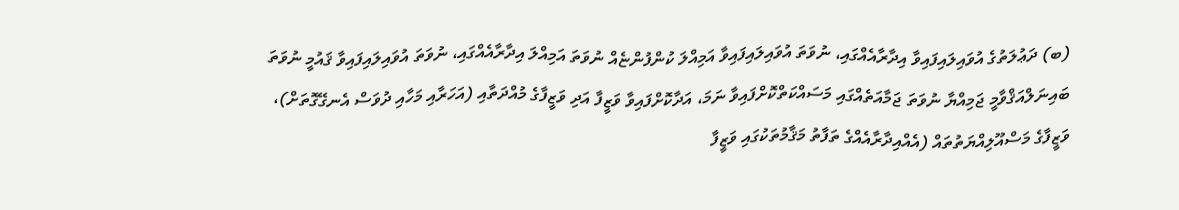(ބ) ދަޢުލަތުގެ އުވައިލައިފައިވާ އިދާރާއެއްގައި، ނުވަތަ އުވައިލައިފައިވާ އަމިއްލަ ކުންފުންޏެއް ނުވަތަ އަމިއްލަ އިދާރާއެއްގައި، ނުވަތަ އުވައިލައިފައިވާ ޤައުމީ ނުވަތަ ބައިނަލްއަޤްވާމީ ޖަމިއްޔާ ނުވަތަ ޖަމާއަތެއްގައި މަސައްކަތްކޮށްފައިވާ ނަމަ، އަދާކޮށްފައިވާ ވަޒީފާ އަދި ވަޒީފާގެ މުއްދަތާއި (އަހަރާއި މަހާއި ދުވަސް އެނގޭގޮތަށް)، ވަޒީފާގެ މަސްއޫލިއްޔަތުތައް (އެއްއިދާރާއެއްގެ ތަފާތު މަޤާމުތަކުގައި ވަޒީފާ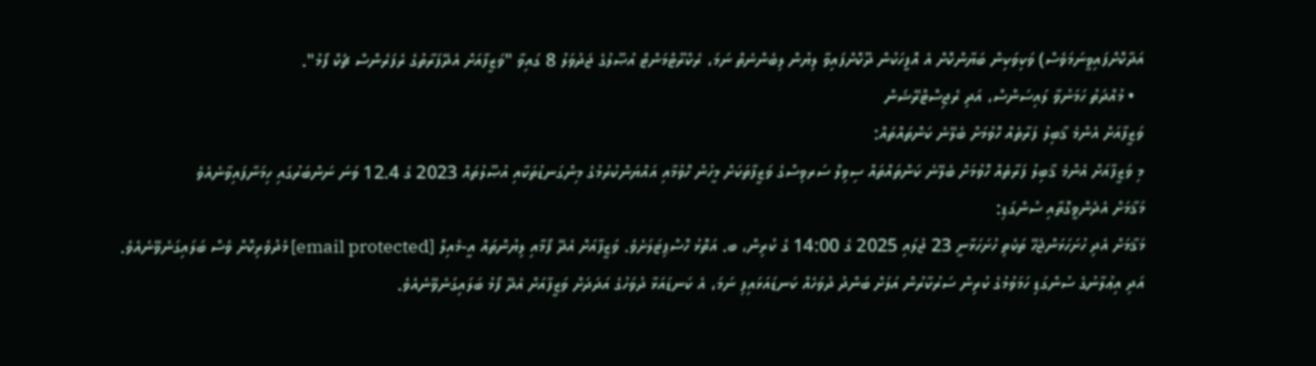އަދާކޮށްފައިވީނަމަވެސް) ވަކިވަކިން ބަޔާންކޮށް އެ އޮފީހަކުން ދޫކޮށްފައިވާ ލިޔުން ލިބެންނެތް ނަމަ، ރެކްރޫޓްމަންޓް އުޞޫލުގެ ޖަދުވަލު 8 ގައިވާ "ވަޒީފާއަށް އެދޭފަރާތުގެ ރެފަރެންސް ޗެކް ފޯމު".
  • މުއްދަތު ހަމަނުވާ ލައިސަންސް، އަދި ރެޖިސްޓްރޭޝަން
ވަޒީފާއަށް އެންމެ ޤާބިލު ފަރާތެއް ހޮވުމަށް ބެލޭނެ ކަންތައްތައް:
މި ވަޒީފާއަށް އެންމެ ޤާބިލު ފަރާތެއް ހޮވުމަށް ބެލޭނެ ކަންތައްތައް ސިވިލް ސަރވިސްގެ ވަޒީފާތަކަށް މީހުން ހޮވުމާއި އައްޔަންކުރުމުގެ މިންގަނޑުތަކާއި އުޞޫލުތައް 2023 ގެ 12.4 ވަނަ ނަންބަރުގައި ހިމަނާފައިވާނެއެވެ
މަޤާމަށް އެދެންވީގޮތާއި ސުންގަޑި:
މަޤާމަށް އެދި ހުށަހަޅަންޖެހޭ ތަކެތި ހުށަހަޅާނީ 23 ޖުލައި 2025 ގެ 14:00 ގެ ކުރިން، ބ. އަތޮޅު ހޮސްޕިޓަލަށެވެ. ވަޒީފާއަށް އެދޭ ފޯމާއި ލިޔުންތައް އީ-މެއިލް [email protected] މެދުވެރިކޮށް ވެސް ބަލައިގަނެވޭނެއެވެ.
އަދި އިޢުލާނުގެ ސުންގަޑި ހަމަވުމުގެ ކުރިން ސަރުކާރުން އަލަށް ބަންދު ދުވަހެއް ކަނޑައަޅައިފި ނަމަ، އެ ކަނޑައަޅާ ދުވަހުގެ އަދަދަށް ވަޒީފާއަށް އެދޭ ފޯމު ބަލައިގަނެވޭނެއެވެ.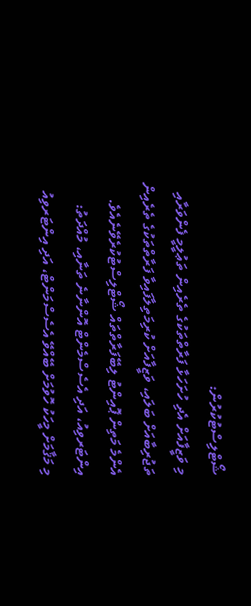ޝޯޓްލިސްޓުކުރުން:
މި ވަޒީފާއަށް އެދި ހުށަހަޅާ ފަރާތްތަކުގެ ތެރެއިން ތަޢުލީމީ ފެންވަރާއި ތަޖުރިބާއަށް ބަލައި، ވަޒީފާއަށް ކުރިމަތިލާފައިވާ ފަރާތްތަކުގެ ތެރެއިން އެންމެ މަތިން ޕޮއިންޓު ލިބޭފަރާތްތައް ޝޯޓްލިސްޓުކުރެވޭނެއެވެ.
އިންޓަރވިއު، އަދި އެސެސްމެންޓް އޮންނާނެ ތަނާއި، މުއްދަތު:
މި މަޤާމަށް މީހަކު ހޮވުމަށް ބޭއްވޭ އެސެސްމަންޓް، އަދި އިންޓަރވިއު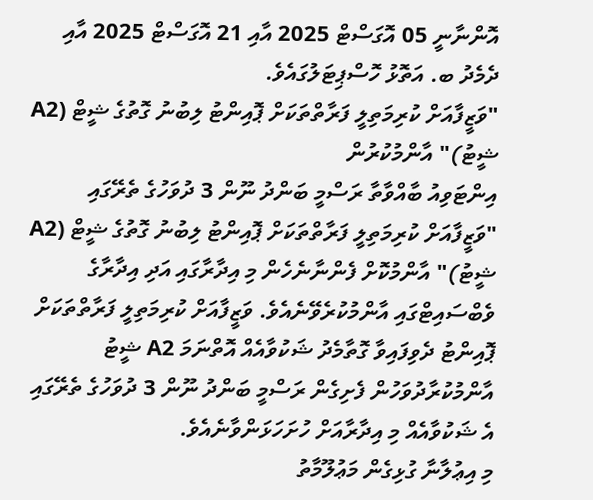އޮންނާނީ 05 އޮގަސްޓް 2025 އާއި 21 އޮގަސްޓް 2025 އާއި ދެމެދު ބ. އަތޮޅު ހޮސްޕިޓަލުގައެވެ.
"ވަޒީފާއަށް ކުރިމަތިލީ ފަރާތްތަކަށް ޕޮއިންޓު ލިބުނު ގޮތުގެ ޝީޓް (A2 ޝީޓު)" އާންމުކުރުން
އިންޓަވިއު ބާއްވާތާ ރަސްމީ ބަންދު ނޫން 3 ދުވަހުގެ ތެރޭގައި "ވަޒީފާއަށް ކުރިމަތިލީ ފަރާތްތަކަށް ޕޮއިންޓު ލިބުނު ގޮތުގެ ޝީޓް (A2 ޝީޓު)" އާންމުކޮށް ފެންނާނެހެން މި އިދާރާގައި އަދި އިދާރާގެ ވެބްސައިޓްގައި އާންމުކުރެވޭނެއެވެ. ވަޒީފާއަށް ކުރިމަތިލީ ފަރާތްތަކަށް ޕޮއިންޓު ދެވިފައިވާ ގޮތާމެދު ޝަކުވާއެއް އޮތްނަމަ A2 ޝީޓު އާންމުކުރާދުވަހުން ފެށިގެން ރަސްމީ ބަންދު ނޫން 3 ދުވަހުގެ ތެރޭގައި އެ ޝަކުވާއެއް މި އިދާރާއަށް ހުށަހަޅަންވާނެއެވެ.
މި އިޢުލާނާ ގުޅިގެން މަޢުލޫމާތު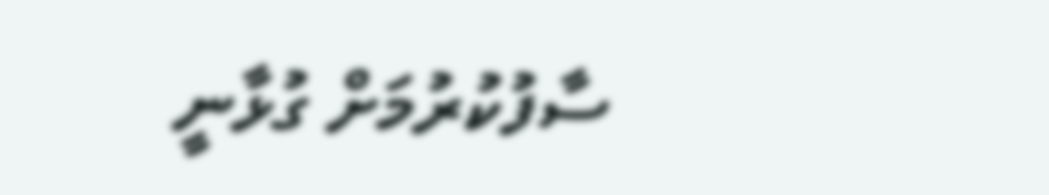ސާފުކުރުމަށް ގުޅާނީ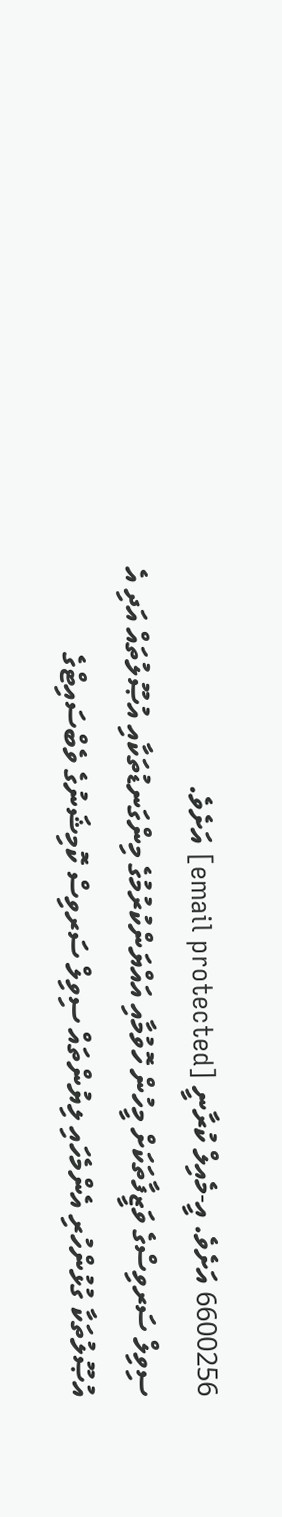6600256 އަށެވެ. އީ-މެއިލް ކުރާނީ [email protected] އަށެވެ.
ސިވިލް ސަރވިސްގެ ވަޒީފާތަކަށް މީހުން ހޮވުމާއި އައްޔަންކުރުމުގެ މިންގަނޑުތަކާއި އުޞޫލުތައް އަދި އެ އުޞޫލުތަކާ ގުޅުންހުރި އެންމެހައި ލިޔުންތައް ސިވިލް ސަރވިސް ކޮމިޝަނުގެ ވެބްސައިޓްގެ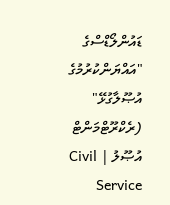ޑައުންލޯޑްސްގެ "އައްޔަންކުރުމުގެ އުޞޫލާގުޅޭ" (ރެކްރޫޓްމަންޓް އުޞޫލު | Civil Service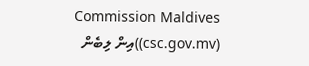Commission Maldives (csc.gov.mv))އިން ލިބެން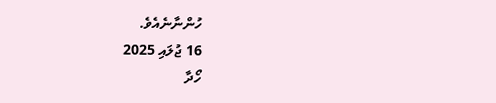ހުންނާނެއެވެ.
16 ޖުލައި 2025
ހޯދާ